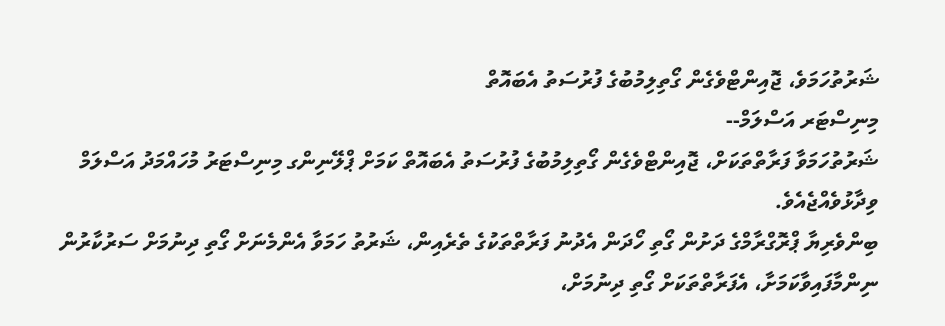ޝަރުތުހަމަވެ، ޖޮއިންޓްވެގެން ގޯތިލިމުބުގެ ފުރުސަތު އެބައޮތް
މިނިސްޓަރ އަސްލަމް--
ޝަރުތުހަމަވާ ފަރާތްތަކަށް، ޖޮއިންޓްވެގެން ގޯތިލިމުބުގެ ފުރުސަތު އެބައޮތް ކަމަށް ޕްލޭނިންގ މިނިސްޓަރު މުހައްމަދު އަސްލަމް ވިދާޅުވެއްޖެއެވެ.
ބިންވެރިޔާ ޕްރޮގްރާމްގެ ދަށުން ގޯތި ހޯދަން އެދުނު ފަރާތްތަކުގެ ތެރެއިން، ޝަރުތު ހަމަވާ އެންމެނަށް ގޯތި ދިނުމަށް ސަރުކާރުން ނިންމާފައިވާކަމަށާ، އެފަރާތްތަކަށް ގޯތި ދިނުމަށް،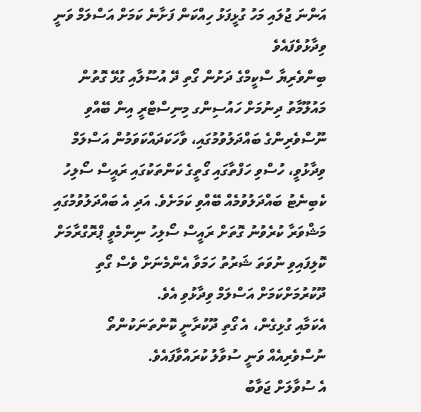އަންނަ ޖުލައި މަހު ގުޅީފަޅު ހިއްކަން ފަށާނެ ކަމަށް އަސްލަމް ވަނީ ވިދާޅުވެފައެވެ
ބިންވެރިޔާ ސްކީމްގެ ދަށުން ގޯތި ދޭ އުސޫލާއި ގުޅޭ ގޮތުން މައުލޫމާތު ދިނުމަށް ހައުސިންގ މިނިސްޓްރީ އިން ބޭއްވި ނޫސްވެރިންގެ ބައްދަލުވުމުގައި، ވާހަކަދައްކަވަމުން އަސްލަމް ވިދާޅުވީ، ހުސްވި ހަފްތާގައި ގޯތީގެ ކަންތަކުގައި ރައީސް ސޯލިހު ކެބިނެޓު ބައްދަލުވުމެއް ބޭއްވި ކަމަށެވެ. އަދި އެ ބައްދަލުވުމުގައި މަޝްވަރާ ކުރެވުނު ގޮތަށް ރައީސް ސޯލިހު ނިންމެވީ ޕްރޮގްރާމަށް ކޮލިފައިވި ނުވަތަ ޝަރުތު ހަމަވާ އެންމެނަށް ވެސް ގޯތި ދޫކުރުމަށްކަމަށް އަސްލަމް ވިދާޅުވި އެވެ.
އެކަމާއި ގުޅިގެން، އެ ގޯތި ދޫކުރާނީ ކޮންތަނަކުންތޯ ނުސްވެރިއެއް ވަނީ ސުވާލު ކުރައްވާފައެވެ.
އެ ސުވާލަށް ޖަވާބު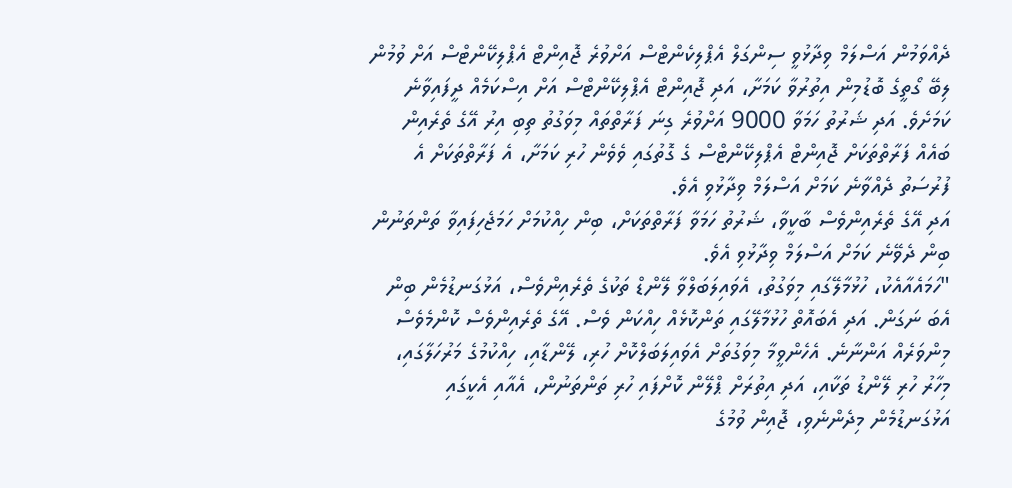ދެއްވަމުން އަސްލަމް ވިދާޅުވީ ސިންގަލް އެޕްލިކެންޓްސް އަށްވުރެ ޖޮއިންޓް އެޕްލިކޭންޓްސް އަށް ވުމުން ލިބޭ ގޯތީގެ ބޮޑުމިން އިތުރުވާ ކަމަށާ، އަދި ޖޮއިންޓް އެޕްލިކޭންޓްސް އަށް އިސްކަމެއް ދީފައިވާނެ ކަމަށެވެ. އަދި ޝަރުތު ހަމަވާ 9000 އަށްވުރެ ގިނަ ފަރާތްތައް މިވަގުތު ތިބި އިރު އޭގެ ތެރެއިން ބައެއް ފަރާތްތަކަށް ޖޮއިންޓް އެޕްލިކޭންޓްސް ގެ ގޮތުގައި ވެވެން ހުރި ކަމަށާ، އެ ފަރާތްތަކަށް އެ ފުރުސަތު ދެއްވާނެ ކަމަށް އަސްލަމް ވިދާޅުވި އެވެ.
އަދި އޭގެ ތެރެއިންވެސް ބާކީވާ، ޝަރުތު ހަމަވާ ފަރާތްތަކަށް، ބިން ހިއްކުމަށް ހަމަޖެހިފައިވާ ތަންތަނުން ބިން ދެވޭނެ ކަމަށް އަސްލަމް ވިދާޅުވި އެވެ.
"ހަމައެއާއެކު، ހުޅުމާލޭގައި މިވަގުތު، އެވައިލަބަލްވާ ލޭންޑް ތަކުގެ ތެރެއިންވެސް، އަޅުގަނޑުމެން ބިން އެބަ ނަގަން. އަދި އެބައޮތް ހުޅުމާލޭގައި ތަންކޮޅެއް ހިއްކަން ވެސް. އޭގެ ތެރެއިންވެސް ކޮންމެވެސް މިންވަރެއް އަންނާނެ. އެހެންވީމާ މިވަގުތަށް އެވައިލަބަލްކޮށް ހުރި، ލޭންޑާއި، ހިއްކުމުގެ މަރުހަލާގައި، މިހާރު ހުރި ލޭންޑު ތަކާއި، އަދި އިތުރަށް ޕްލޭން ކޮށްފައި ހުރި ތަންތަނުން، އެއާއި އެކީގައި އަޅުގަނޑުމެން މިދެންނެވި، ޖޮއިން ވުމުގެ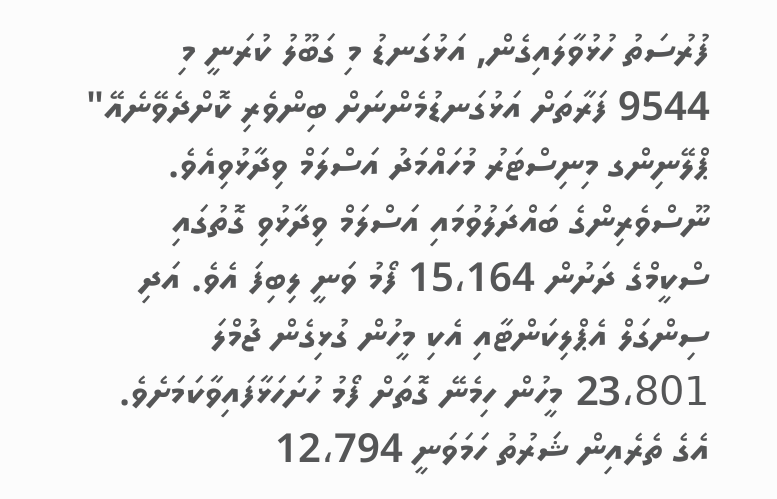ފުރުސަތު ހުޅުވާލައިގެން, އަޅުގަނޑު މި ގަބޫލު ކުރަނީ މި 9544 ފަރާތަށް އަޅުގަނޑުމެންނަށް ބިންވެރި ކޮށްދެވޭނެއޭ" ޕްލޭނިންގ މިނިސްޓަރު މުހައްމަދު އަސްލަމް ވިދާޅުވިއެވެ.
ނޫސްވެރިންގެ ބައްދަލުވުމައި އަސްލަމް ވިދާޅުވި ގޮތުގައި ސްކީމްގެ ދަށުން 15،164 ފޯމު ވަނީ ލިބިފަ އެވެ. އަދި ސިންގަލް އެޕްލިކަންޓާއި އެކި މީހުން ގުޅިގެން ޖުމްލަ 23،801 މީހުން ހިމެނޭ ގޮތަށް ފޯމު ހުށަހަޅާފައިވާކަމަށެވެ. އެގެ ތެރެއިން ޝަރުތު ހަމަވަނީ 12،794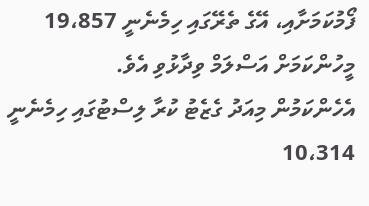ފޯމުކަމަށާއި، އޭގެ ތެރޭގައި ހިމެނެނީ 19،857 މީހުންކަމަށް އަސްލަމް ވިދާޅުވި އެވެ.
އެހެންކަމުން މިއަދު ގެޒެޓު ކުރާ ލިސްޓުގައި ހިމެނެނީ 10،314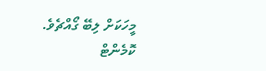މީހަކަށް ލިބޭ ގޯއްޗެވެ.
ކޮމެންޓް